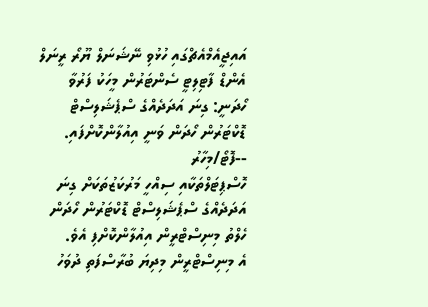އައިޖީއެމްއެޗްގައި ހުޅުވި ނޭޝަނަލް ޔޫރޯ ރީނަލް އެންޑް ފާޓިލިޓީ ސެންޓަރުން މީހަކު ފަރުވާ ހޯދަނީ: ގިނަ އަދަދެއްގެ ސްޕެޝަލިސްޓް ޑޮކްޓަރުން ހޯދަން ވަނީ އިއުލާންކޮށްފައި. --ފޮޓޯ/މިހާރު
ހޮސްޕިޓަލްތަކާއި ސިއްހީ މަރުކަޒުތަކަށް ގިނަ އަދަދެއްގެ ސްޕެޝަލިސްޓް ޑޮކްޓަރުން ހޯދަން ހެލްތު މިނިސްޓްރީން އިއުލާންކޮށްފި އެވެ.
އެ މިނިސްޓްރީން މިދިޔަ ބުރާސްފަތި ދުވަހު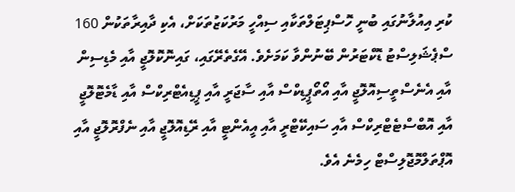ކުރި އިއުލާނުގައި ބުނީ ހޮސްޕިޓަލްތަކާއި ސިއްހީ މަރުކަޒުތަކަށް، އެކި ދާއިރާތަކުން 160 ސްޕެޝަލިސްޓު ޑޮކްޓަރުން ބޭނުންވާ ކަމަށެވެ. އޭގެތެރޭގައި، ގައިނޮކޮލޮޖީ އާއި މެޑިސިން އާއި އެނެސްތީސިއޮލޮޖީ އާއި އޯތޯޕީޑިކްސް އާއި ސާޖަރީ އާއި ޕީޑިއެޓްރިކްސް އާއި ޑާމެޓޮލޮޖީ އާއި އޮބްސްޓެޓްރިކްސް އާއި ސައިކޭޓްރީ އާއި އީއެންޓީ އާއި ރޭޑިއޮލޮޖީ އާއި ނެފްރޮލޮޖީ އާއި އޮޕްތަލްމޮޖޮލިސްޓް ހިމެނެ އެވެ.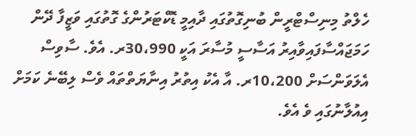ހެލްތު މިނިސްޓްރީން ބުނިގޮތުގައި ދާއިމީ ޑޮކްޓަރުންގެ ގޮތުގައި ވަޒީފާ ދޭން ހަމަޖައްސާފައިވާއިރު އަސާސީ މުސާރަ އަކީ 30،990ރ. އެވެ. ސާވިސް އެލަވަންސަށް 10،200ރ. އާ އެކު އިތުރު އިނާޔަތްތައް ވެސް ލިބޭނެ ކަމަށް އިއުލާނުގައި ވެ އެވެ.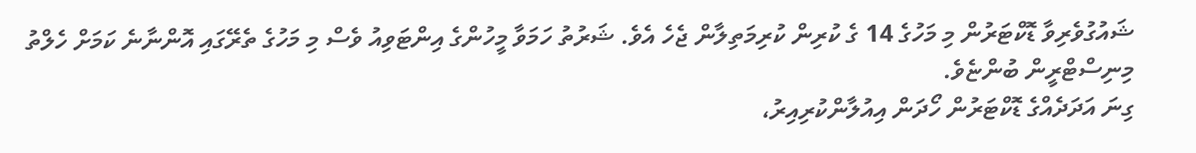ޝައުގުވެރިވާ ޑޮކްޓަރުން މި މަހުގެ 14 ގެ ކުރިން ކުރިމަތިލާން ޖެހެ އެވެ. ޝަރުތު ހަމަވާ މީހުންގެ އިންޓަވިއު ވެސް މި މަހުގެ ތެރޭގައި އޮންނާނެ ކަމަށް ހެލްތު މިނިސްޓްރީން ބުންޏެވެ.
ގިނަ އަދަދެއްގެ ޑޮކްޓަރުން ހޯދަން އިއުލާންކުރިއިރު،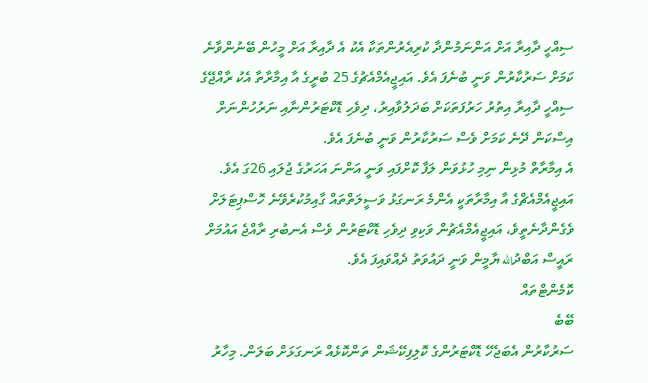ސިއްހީ ދާއިރާ އަށް އަންނަމުންދާ ކުރިއެރުންތަކާ އެކު އެ ދާއިރާ އަށް މީހުން ބޭނުންވާނެ ކަމަށް ސަރުކާރުން ވަނީ ބުނެފަ އެވެ. އައިޖީއެމްއެޗުގެ 25 ބުރީގެ އާ އިމާރާތާ އެކު ރާއްޖޭގެ ސިއްހީ ދާއިރާ އިތުރު ހަރުފަތަކަށް ބަދަލުވާއިރު، ދިވެހި ޑޮކްޓަރުންނާއި ނަރުހުންނަށް އިސްކަން ދޭނެ ކަމަށް ވެސް ސަރުކާރުން ވަނީ ބުނެފަ އެވެ.
އެ އިމާރާތް މުޅިން ނިމި ހުޅުވަން ލަފާ ކޮށްފައި ވަނީ އަންނަ އަހަރުގެ ޖުލައި 26ގަ އެވެ. އައިޖީއެމްއެޗްގެ އާ އިމާރާތަކީ އެންމެ ރަނގަޅު ވަސީލަތްތައް ގާއިމުކުރެވޭނެ ހޮސްޕިޓަލަށް ވެގެންދާނެތީވެ، އައިޖީއެމްއެޗުން ވަކިވި ދިވެހި ޑޮކްޓަރުން ވެސް އެނބުރި ރާއްޖެ އައުމަށް ރައީސް އަބްދުالله ޔާމީން ވަނީ ދައުވަތު ދެއްވައިފަ އެވެ.
ކޮމެންޓްތައް
ބޭބެ
ސަރުކާރުން އެބަޖެހޭ ޑޮކްޓަރުންގެ ކޮލިފިކޭޝަން ތަންކޮޅެއް ރަނގަޅަށް ބަލަން. މިހާރު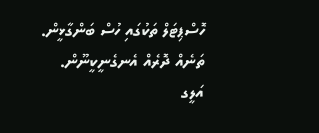ހޮސްޕިޓަލް ތަކުގައި ހުސް ބަންގާޅީން. ތަނެއް ދޮރެއް އެނގެނީކީނޫން.
އަލީގ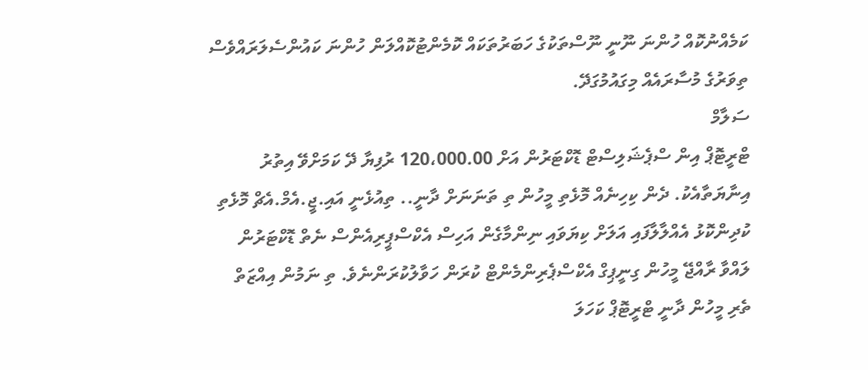ކަމެއްނުކޮއް ހުންނަ ނޫނީ ނޫސްތަކުގެ ހަބަރުތަކައް ކޮމެންޓުކޮއްލަން ހުންނަ ކައުންސެލަރައްވެސް ތިވަރުގެ މުސާރައެއް މިގައުމުގަދޭ.
ސަލާމް
ޓްރީޓޮޕް އިން ސްޕެޝަލިސްޓް ޑޮކްޓަރުން އަށް 120،000.00 ރުފިޔާ ދޭ ކަމަށްވޭ އިތުރު އިނާޔަތާއެކު. ދެން ކިހިނެއް މޮޅެތި މީހުން ތި ތަނަނަށް ދާނީ.. ތިއުޅެނީ އައި.ޖީ.އެމް.އެޗް މޮޅެތި ކުދިންކޮޅު އެއްލާލާފައި އަލަށް ކިޔަވައި ނިންމާގެން އަހިސް އެކްސްޕީރިއެންސް ނެތް ޑޮކްޓަރުން ލައްވާ ރާއްޖޭ މީހުން ގިނީޕިގް އެކްސްޕެރިންމެންޓް ކުރަން ހަވާލުކުރަންނެވެ. ތި ނަމުން އިއްޒަތް ތެރި މީހުން ދާނީ ޓްރީޓޮޕް ކަހަލަ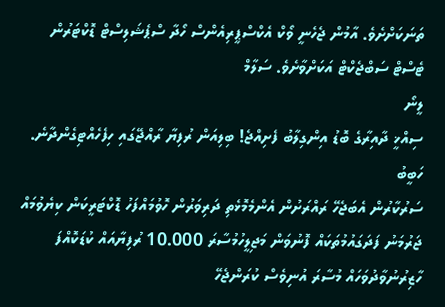ތަނަކަށްށެވެ. އާމުން ޖެހެނީ ވޯކް އެކްސްޕީރިއެންސް ހޯދާ ސްޕެޝަލިސްޓް ޑޮކްޓަރުން ޓެސްޓް ސަބްޖެކްޓް އަކަށްވާށެވެ. ސަލާމް
ލީނޯ
ސިއްޚީ ދާއިރާގެ ބޮޑު އިންގިލާބު ފެށިއްޖެ! ބިލިއަން ރުފިޔާ ރާއްޖޭގައި ހިފެހެއްޓިގެންދާނެ.
ހަބީބު
ސަރުކާރުން އެބަޖެހޭ ރައްރަށުން އެންމެމޮޅެތި ދަރިވަރުން ހޮވުމައްފަހު ޑޮކްޓަރީކަން ކިޔެވުމައް ޖަރުމަނު ފަދަގައުމުތަކައް ފޮނުވަން މަޖިލީހުމުސާރަ 10.000 ރުފިޔާއައް ކުޑަކޮއްފަ ހާޒިރުނުވާދުވަހައް މުސާރަ އުނިވެސް ކުރަންޖެހޭ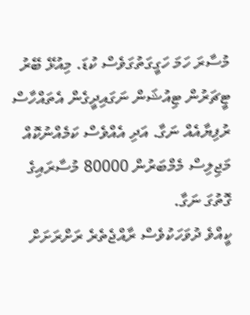މުސާރަ ހަމަ ހަގީގަތުގަވެސް ކުޑަ. މިއުޅޭ ބޭރު ޓީޗަރުން ޓިއުޝަން ނަގައިދީގެން އެތައްހާސް ރުފިޔާއެއް ނަގާ. އަދި އެއްވެސް ކަމެއްނުކޮއް މަޖިލިސް މެމްބަރުން 80000 މުސާރައިގެ ގޮތުގަ ނަގާ.
ކީއްވެ ދުވަހަކުވެސް ރާއްޖެތެރެ ރަށްރަށަށް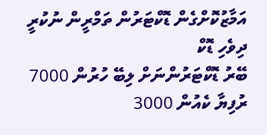އަމާޒުކޮށްގެން ޑޮކްޓަރުން ތަމްރީން ނުކުރީ
ދިވެހި ޑޮކް
ބޭރު ޑޮކްޓަރުންނަށް ލިބޭ ހުރުން 7000 ރުފިޔާ ކެއުން 3000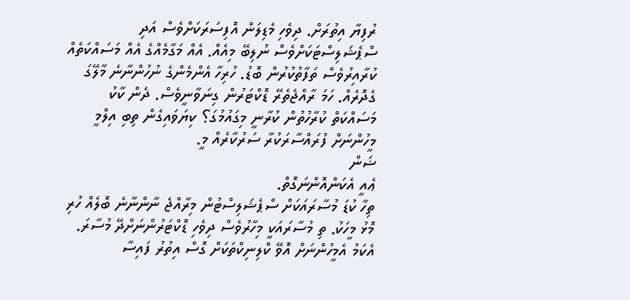ރުފިޔާ އިތުރަށް. ދިވެހި މެޑިލަން އޮފިސަރަކަށްވެސް އަދި ސްޕެޝަލިސްޓަކަށްވެސް ނުލިބޭ މިއެއް. އެއް މަގާމެއްގެ އެއް މަސައްކަތެއް ކުރާއިރުވެސް ތަފާތުކުރުން ބޮޑު. ހުރިހާ އެންމެންގެ ނުހުންނާނެ މާލޭގަ ގެދޮރެއް. ހަމަ ރާއްޖެތެރޭ ޑޮކްޓަރުން ގިނަވާނީވެސް. ދެން ކާކު މަސައްކަތް ކުރާހުތުން ކުރާނީ މިގައުމުގަ؟ ކިޔަވައިގެން ތިބި އިލްމީ މީހުންނަށް ފުރައްސާރަކުރާ ސަރުކާރެއް މީ.
ޟަން
ޢެއީ އެކަންއޮންނަގޮތް.
ތިހާ ކުޑަ މުސާރައަކަށް ސްޕެޝަލިސްޓުން މިރާއްޖެ ނާންނާނެ ބޮލެއް ހުރި މޮޅު މީހަކު. ތި މުސާރައަކީ މިހާރުވެސް ދިވެހި ޑޮކްޓަރުންނަށްދޭ މުސާރަ. އެކަމު އެމީހުންނަށް އޮވޭ ކްލިނިކްތަކަށް ގޮސް އިތުރު ފައިސާ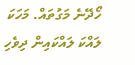ހޯދޭނެ މަގުތައް. މަހަކަ ލައްކަ ލައްކައިން ދިވެހި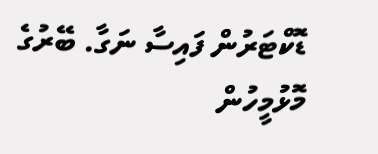ޑޮކްޓަރުން ފައިސާ ނަގާ. ބޭރުގެ މޮޅުމީހުން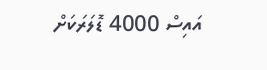އައިސް 4000 ޑޮލަރަކަށް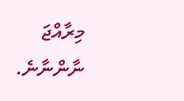މިރާއްޖަ ނާންނާނެ.